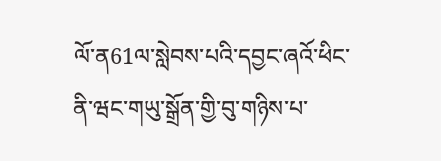ལོ་ན61ལ་སླེབས་པའི་དབྱང་ཞའོ་ཕིང་ནི་ཝང་གཡུ་སྒྲོན་གྱི་བུ་གཉིས་པ་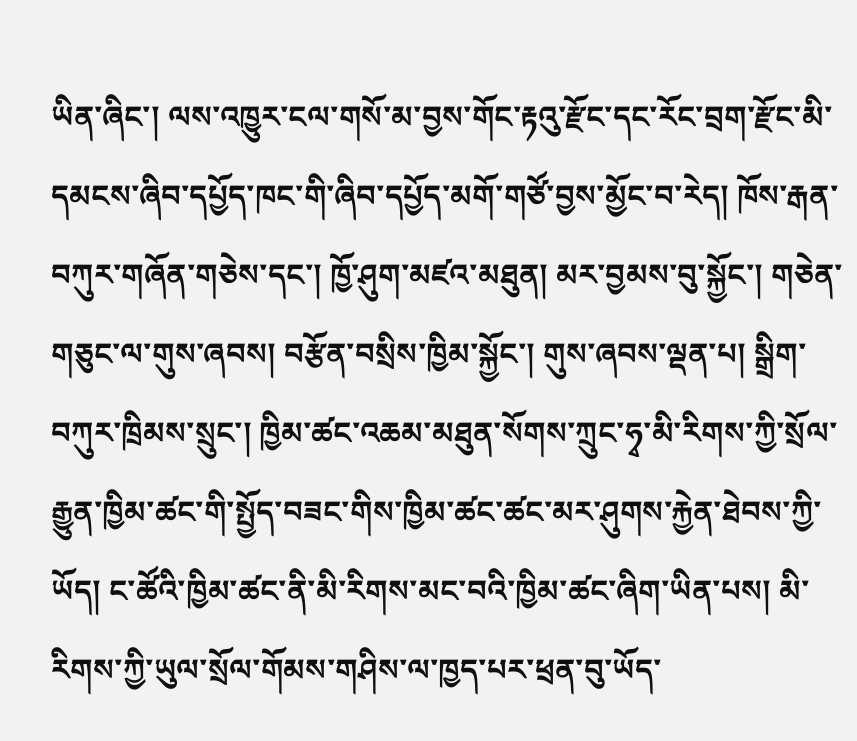ཡིན་ཞིང་། ལས་འཁྱུར་ངལ་གསོ་མ་བྱས་གོང་རྟའུ་རྫོང་དང་རོང་བྲག་རྫོང་མི་དམངས་ཞིབ་དཔྱོད་ཁང་གི་ཞིབ་དཔྱོད་མགོ་གཙོ་བྱས་མྱོང་བ་རེད། ཁོས་རྒན་བཀུར་གཞོན་གཅེས་དང་། ཁྱོ་ཤུག་མཛའ་མཐུན། མར་བྱམས་བུ་སྐྱོང་། གཅེན་གཅུང་ལ་གུས་ཞབས། བརྩོན་བསྲིས་ཁྱིམ་སྐྱོང་། གུས་ཞབས་ལྡན་པ། སྒྲིག་བཀུར་ཁྲིམས་སྲུང་། ཁྱིམ་ཚང་འཆམ་མཐུན་སོགས་ཀྲུང་ཧྭ་མི་རིགས་ཀྱི་སྲོལ་རྒྱུན་ཁྱིམ་ཚང་གི་སྤྱོད་བཟང་གིས་ཁྱིམ་ཚང་ཚང་མར་ཤུགས་རྐྱེན་ཐེབས་ཀྱི་ཡོད། ང་ཚོའི་ཁྱིམ་ཚང་ནི་མི་རིགས་མང་བའི་ཁྱིམ་ཚང་ཞིག་ཡིན་པས། མི་རིགས་ཀྱི་ཡུལ་སྲོལ་གོམས་གཤིས་ལ་ཁྱད་པར་ཕྲན་བུ་ཡོད་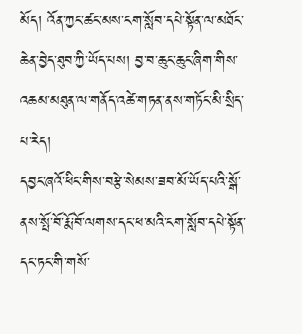མོད། འོན་ཀྱང་ཚང་མས་ངག་སློབ་དཔེ་སྟོན་ལ་མཐོང་ཆེན་བྱེད་ཐུབ་ཀྱི་ཡོད་པས། བྱ་བ་ཆུང་ཆུང་ཞིག་གིས་འཆམ་མཐུན་ལ་གནོད་འཚེ་གཏན་ནས་གཏོང་མི་སྲིད་པ་རེད།
དབྱང་ཞའོ་ཕིང་གིས་བརྩེ་སེམས་ཟབ་མོ་ཡོད་པའི་སྒོ་ནས་སྤོ་བོ་རྨོ་བོ་ལགས་དང་ཕ་མའི་ངག་སློབ་དཔེ་སྟོན་དང་ཏང་གི་གསོ་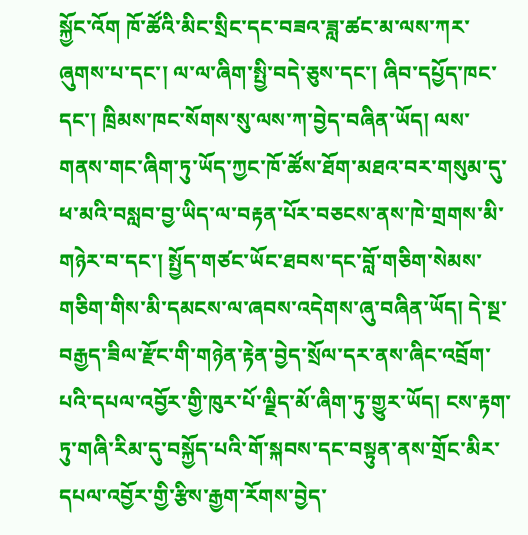སྐྱོང་འོག ཁོ་ཚོའི་མིང་སྲིང་དང་བཟའ་ཟླ་ཚང་མ་ལས་ཀར་ཞུགས་པ་དང་། ལ་ལ་ཞིག་སྤྱི་བདེ་ཅུས་དང་། ཞིབ་དཔྱོད་ཁང་དང་། ཁྲིམས་ཁང་སོགས་སུ་ལས་ཀ་བྱེད་བཞིན་ཡོད། ལས་གནས་གང་ཞིག་ཏུ་ཡོད་ཀྱང་ཁོ་ཚོས་ཐོག་མཐའ་བར་གསུམ་དུ་ཕ་མའི་བསླབ་བྱ་ཡིད་ལ་བརྟན་པོར་བཅངས་ནས་ཁེ་གྲགས་མི་གཉེར་བ་དང་། སྤྱོད་གཙང་ཡོང་ཐབས་དང་བློ་གཅིག་སེམས་གཅིག་གིས་མི་དམངས་ལ་ཞབས་འདེགས་ཞུ་བཞིན་ཡོད། དེ་སྔ་བརྒྱད་ཟིལ་རྫོང་གི་གཉེན་རྟེན་བྱེད་སྲོལ་དར་ནས་ཞིང་འབྲོག་པའི་དཔལ་འབྱོར་གྱི་ཁུར་པོ་ལྗིད་མོ་ཞིག་ཏུ་གྱུར་ཡོད། ངས་རྟག་ཏུ་གཞི་རིམ་དུ་བསྐྱོད་པའི་གོ་སྐབས་དང་བསྟུན་ནས་གྲོང་མིར་དཔལ་འབྱོར་གྱི་རྩིས་རྒྱག་རོགས་བྱེད་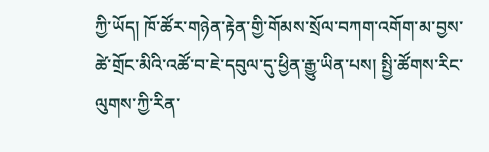ཀྱི་ཡོད། ཁོ་ཚོར་གཉེན་རྟེན་གྱི་གོམས་སྲོལ་བཀག་འགོག་མ་བྱས་ཚེ་གྲོང་མིའི་འཚོ་བ་ཇེ་དབུལ་དུ་ཕྱིན་རྒྱུ་ཡིན་པས། སྤྱི་ཚོགས་རིང་ལུགས་ཀྱི་རིན་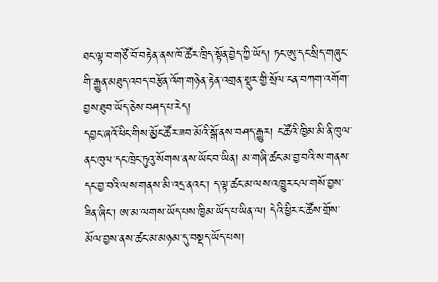ཐང་ལྟ་བ་གཙོ་བོ་བརྟེན་ནས་ཁོ་ཚོར་ཁྲིད་སྟོན་བྱེད་ཀྱི་ཡོད། ཏང་ཨུ་དང་སྲིད་གཞུང་གི་རྒྱུན་མཐུད་འབད་བརྩོན་འོག་གཉེན་རྟེན་འགྲན་སྡུར་གྱི་སྲོལ་ངན་བཀག་འགོག་བྱས་ཐུབ་ཡོད་ཅེས་བཤད་པ་རེད།
དབྱང་ཞའོ་ཕིང་གིས་མྱོང་ཚོར་ཟབ་མོའི་སྒོ་ནས་བཤད་རྒྱུར། ང་ཚོའི་ཁྱིམ་མི་ནི་ཁུལ་ནང་ཁུལ་དང་ཁྲེང་ཏུའུ་སོགས་ནས་ཡོང་བ་ཡིན། མ་གཞི་ཚང་མ་བྱ་བའི་ས་གནས་དང་བྱ་བའི་ལས་གནས་མི་འདྲ་ནའང་། ད་ལྟ་ཚང་མ་ལས་འཁྱུར་ངལ་གསོ་བྱས་ཟིན་ཞིང་། ཨ་མ་ལགས་ཡོད་པས་ཁྱིམ་ཡོད་པ་ཡིན་ལ། དེའི་ཕྱིར་ང་ཚོས་གྲོས་མོལ་བྱས་ནས་ཚང་མ་མཉམ་དུ་བསྡད་ཡོད་པས།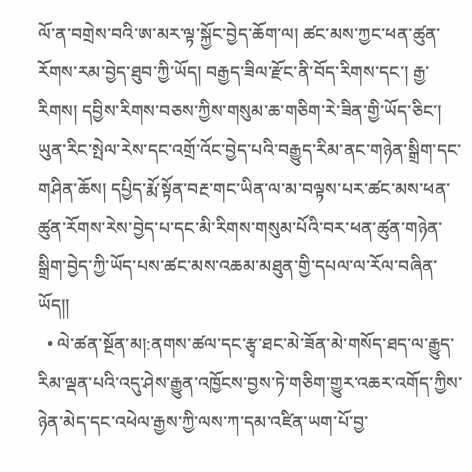ལོ་ན་བགྲེས་བའི་ཨ་མར་ལྟ་སྐྱོང་བྱེད་ཆོག་ལ། ཚང་མས་ཀྱང་ཕན་ཚུན་རོགས་རམ་བྱེད་ཐུབ་ཀྱི་ཡོད། བརྒྱད་ཟིལ་རྫོང་ནི་བོད་རིགས་དང་། རྒྱ་རིགས། དབྱིས་རིགས་བཅས་ཀྱིས་གསུམ་ཆ་གཅིག་རེ་ཟིན་གྱི་ཡོད་ཅིང་། ཡུན་རིང་སྤེལ་རེས་དང་འགྲོ་འོང་བྱེད་པའི་བརྒྱུད་རིམ་ནང་གཉེན་སྒྲིག་དང་གཤིན་ཆོས། དཔྱིད་རྨོ་སྟོན་བརྔ་གང་ཡིན་ལ་མ་བལྟས་པར་ཚང་མས་ཕན་ཚུན་རོགས་རེས་བྱེད་པ་དང་མི་རིགས་གསུམ་པོའི་བར་ཕན་ཚུན་གཉེན་སྒྲིག་བྱེད་ཀྱི་ཡོད་པས་ཚང་མས་འཆམ་མཐུན་གྱི་དཔལ་ལ་རོལ་བཞིན་ཡོད།།
  • ལེ་ཚན་སྔོན་མ།:ནགས་ཚལ་དང་རྩྭ་ཐང་མེ་ཟོན་མེ་གསོད་ཐད་ལ་རྒྱུད་རིམ་ལྡན་པའི་འདུ་ཤེས་རྒྱུན་འཁྱོངས་བྱས་ཏེ་གཅིག་གྱུར་འཆར་འགོད་ཀྱིས་ཉེན་མེད་དང་འཕེལ་རྒྱས་ཀྱི་ལས་ཀ་དམ་འཛིན་ཡག་པོ་བྱ་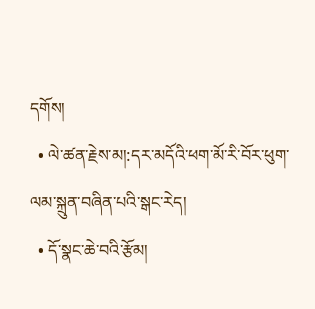དགོས།
  • ལེ་ཚན་རྗེས་མ།:དར་མདོའི་ཕག་མོ་རི་བོར་ཕུག་ལམ་སྐྲུན་བཞིན་པའི་སྒང་རེད།
  • དོ་སྣང་ཆེ་བའི་རྩོམ།